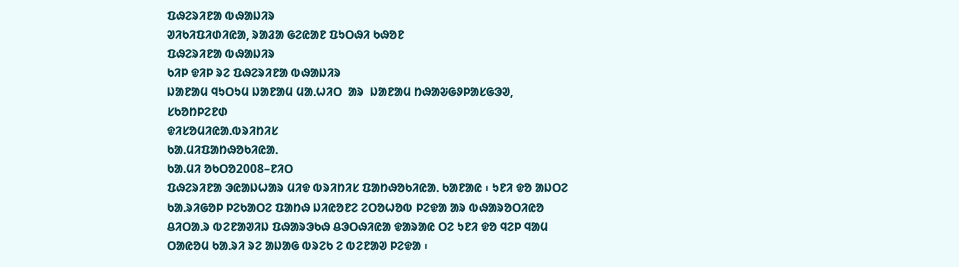ᱯᱷᱮᱨᱤᱱᱟ ᱵᱷᱟᱡᱤᱨ
ᱣᱤᱠᱤᱯᱤᱰᱤᱭᱟ, ᱨᱟᱲᱟ ᱜᱮᱭᱟᱱ ᱯᱩᱛᱷᱤ ᱠᱷᱚᱱ
ᱯᱷᱮᱨᱤᱱᱟ ᱵᱷᱟᱡᱤᱨ
ᱠᱤᱞ ᱫᱤᱞ ᱨᱮ ᱯᱷᱮᱨᱤᱱᱟ ᱵᱷᱟᱡᱤᱨ
ᱡᱟᱱᱟᱢ ᱧᱩᱛᱩᱢ ᱡᱟᱱᱟᱢ ᱢᱟᱹᱦᱤᱛ  ᱟᱨ  ᱡᱟᱱᱟᱢ ᱴᱷᱟᱶᱜᱽᱞᱟᱥᱜᱳᱣ, ᱥᱠᱚᱴᱞᱮᱱᱰ
ᱫᱤᱥᱚᱢᱤᱭᱟᱹᱵᱨᱤᱴᱤᱥ
ᱠᱟᱹᱢᱤᱯᱟᱴᱷᱚᱠᱤᱭᱟᱹ
ᱠᱟᱹᱢᱤ ᱚᱠᱛᱚ2008–ᱱᱤᱛ
ᱯᱷᱮᱨᱤᱱᱟ ᱳᱭᱟᱡᱦᱟᱨ ᱢᱤᱫ ᱵᱨᱤᱴᱤᱥ ᱯᱟᱴᱷᱚᱠᱤᱭᱟᱹ ᱠᱟᱱᱟᱭ ᱾ ᱩᱱᱤ ᱫᱚ ᱟᱡᱛᱮ ᱠᱟᱹᱨᱤᱜᱚᱞ ᱞᱮᱠᱟᱛᱮ ᱯᱟᱴᱷ ᱡᱤᱭᱚᱱᱮ ᱮᱛᱚᱦᱚᱵ ᱞᱮᱫᱟ ᱟᱨ ᱵᱷᱟᱨᱚᱛᱤᱭᱚ ᱪᱤᱛᱟᱹᱨ ᱵᱮᱱᱟᱣᱤᱡ ᱯᱷᱟᱨᱳᱠᱷ ᱪᱳᱛᱷᱤᱭᱟ ᱫᱟᱨᱟᱭ ᱛᱮ ᱩᱱᱤ ᱫᱚ ᱧᱮᱞ ᱧᱟᱢ ᱛᱟᱭᱚᱢ ᱠᱟᱹᱨᱤ ᱨᱮ ᱟᱡᱟᱜ ᱵᱨᱮᱠ ᱮ ᱵᱮᱱᱟᱣ ᱞᱮᱫᱟ ᱾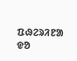ᱯᱷᱮᱨᱤᱱᱟ ᱫᱚ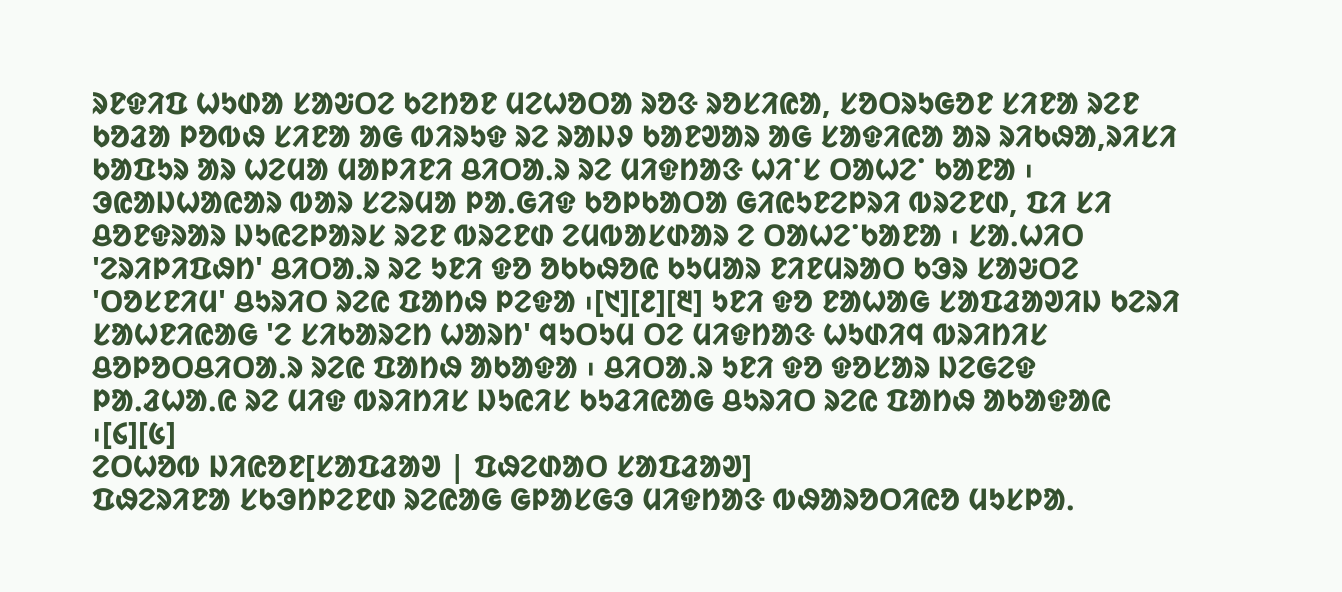ᱨᱱᱫᱤᱯ ᱦᱩᱰᱟ ᱥᱟᱶᱛᱮ ᱠᱮᱴᱚᱱ ᱢᱮᱦᱚᱛᱟ ᱨᱚᱝ ᱨᱚᱥᱤᱭᱟ, ᱥᱚᱛᱨᱩᱜᱚᱱ ᱥᱤᱱᱟ ᱨᱮᱱ ᱠᱚᱲᱟ ᱞᱚᱵᱷ ᱥᱤᱱᱟ ᱟᱜ ᱵᱤᱨᱩᱫ ᱨᱮ ᱨᱟᱡᱽ ᱠᱟᱱᱣᱟᱨ ᱟᱜ ᱥᱟᱫᱤᱭᱟ ᱟᱨ ᱨᱤᱠᱷᱟ,ᱨᱤᱥᱤ ᱠᱟᱯᱩᱨ ᱟᱨ ᱦᱮᱢᱟ ᱢᱟᱞᱤᱱᱤ ᱪᱤᱛᱟᱹᱨ ᱨᱮ ᱢᱤᱫᱴᱟᱝ ᱦᱤᱸᱥ ᱛᱟᱦᱮᱸ ᱠᱟᱱᱟ ᱾ ᱳᱭᱟᱡᱦᱟᱭᱟᱨ ᱵᱟᱨ ᱥᱮᱨᱢᱟ ᱞᱟᱹᱜᱤᱫ ᱠᱚᱞᱠᱟᱛᱟ ᱜᱤᱭᱩᱱᱮᱞᱨᱤ ᱵᱨᱮᱱᱰ, ᱯᱤ ᱥᱤ ᱪᱚᱱᱫᱨᱟᱨ ᱡᱩᱭᱮᱞᱟᱨᱥ ᱨᱮᱱ ᱵᱨᱮᱱᱰ ᱮᱢᱵᱟᱥᱰᱟᱨ ᱮ ᱛᱟᱦᱮᱸᱠᱟᱱᱟ ᱾ ᱥᱟᱹᱦᱤᱛ 'ᱮᱨᱤᱞᱤᱯᱷᱴ' ᱪᱤᱛᱟᱹᱨ ᱨᱮ ᱩᱱᱤ ᱫᱚ ᱚᱠᱠᱷᱚᱭ ᱠᱩᱢᱟᱨ ᱱᱤᱱᱢᱨᱟᱛ ᱠᱳᱨ ᱥᱟᱶᱛᱮ 'ᱛᱚᱥᱱᱤᱢ' ᱪᱩᱨᱤᱛ ᱨᱮᱭ ᱯᱟᱴᱷ ᱞᱮᱫᱟ ᱾[᱑][᱒][᱓] ᱩᱱᱤ ᱫᱚ ᱱᱟᱦᱟᱜ ᱥᱟᱯᱲᱟᱣᱤᱡ ᱠᱮᱨᱤ ᱥᱟᱦᱱᱤᱭᱟᱜ 'ᱮ ᱥᱤᱠᱟᱨᱮᱴ ᱦᱟᱨᱴ' ᱧᱩᱛᱩᱢ ᱛᱮ ᱢᱤᱫᱴᱟᱝ ᱦᱩᱰᱤᱧ ᱵᱨᱤᱴᱤᱥ ᱪᱚᱞᱚᱛᱪᱤᱛᱟᱹᱨ ᱨᱮᱭ ᱯᱟᱴᱷ ᱟᱠᱟᱫᱟ ᱾ ᱪᱤᱛᱟᱹᱨ ᱩᱱᱤ ᱫᱚ ᱫᱚᱥᱟᱨ ᱡᱮᱜᱮᱫ ᱞᱟᱹᱲᱦᱟᱹᱭ ᱨᱮ ᱢᱤᱫ ᱵᱨᱤᱴᱤᱥ ᱡᱩᱭᱤᱥ ᱠᱩᱲᱤᱭᱟᱜ ᱪᱩᱨᱤᱛ ᱨᱮᱭ ᱯᱟᱴᱷ ᱟᱠᱟᱫᱟᱭ ᱾[᱔][᱕]
ᱮᱛᱦᱚᱵ ᱡᱤᱭᱚᱱ[ᱥᱟᱯᱲᱟᱣ | ᱯᱷᱮᱰᱟᱛ ᱥᱟᱯᱲᱟᱣ]
ᱯᱷᱮᱨᱤᱱᱟ ᱥᱠᱳᱴᱞᱮᱱᱰ ᱨᱮᱭᱟᱜ ᱜᱞᱟᱥᱜᱳ ᱢᱤᱫᱴᱟᱝ ᱵᱷᱟᱨᱚᱛᱤᱭᱚ ᱢᱩᱥᱞᱟᱹ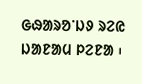ᱜᱷᱟᱨᱚᱸᱡᱽ ᱨᱮᱭ ᱡᱟᱱᱟᱢ ᱞᱮᱱᱟ ᱾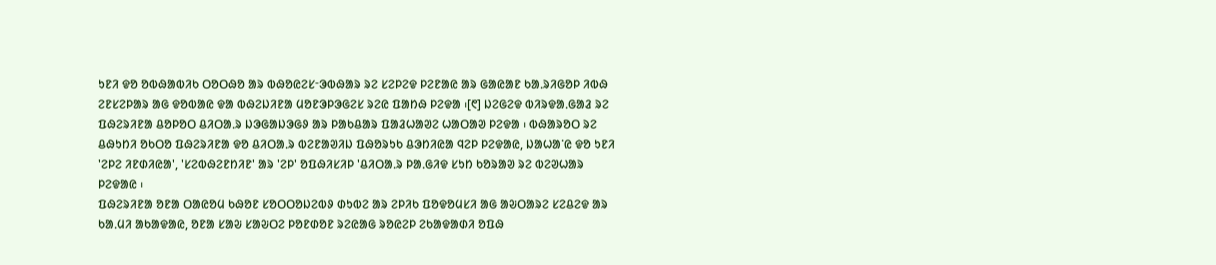ᱩᱱᱤ ᱫᱚ ᱚᱵᱷᱟᱵᱤᱠ ᱛᱚᱛᱷᱚ ᱟᱨ ᱵᱷᱚᱭᱮᱥᱼᱳᱵᱷᱟᱨ ᱨᱮ ᱥᱮᱞᱮᱫ ᱞᱮᱱᱟᱭ ᱟᱨ ᱜᱟᱭᱟᱱ ᱠᱟᱹᱨᱤᱜᱚᱞ ᱤᱵᱷ ᱮᱱᱥᱮᱞᱟᱨ ᱟᱜ ᱫᱚᱵᱟᱭ ᱫᱟ ᱵᱷᱮᱡᱤᱱᱟ ᱢᱚᱱᱳᱞᱳᱜᱮᱥ ᱨᱮᱭ ᱯᱟᱴᱷ ᱞᱮᱫᱟ ᱾[᱖] ᱡᱮᱜᱮᱫ ᱵᱤᱨᱫᱟᱹᱜᱟᱲ ᱨᱮ ᱯᱷᱮᱨᱤᱱᱟ ᱪᱚᱞᱚᱛ ᱪᱤᱛᱟᱹᱨ ᱡᱳᱜᱟᱡᱳᱜᱽ ᱟᱨ ᱞᱟᱠᱪᱟᱨ ᱯᱟᱲᱦᱟᱣᱮ ᱦᱟᱛᱟᱣ ᱞᱮᱫᱟ ᱾ ᱵᱷᱟᱨᱚᱛ ᱨᱮ ᱪᱷᱩᱴᱤ ᱚᱠᱛᱚ ᱯᱷᱮᱨᱤᱱᱟ ᱫᱚ ᱪᱤᱛᱟᱹᱨ ᱵᱮᱱᱟᱣᱤᱡ ᱯᱷᱚᱨᱩᱠ ᱪᱳᱴᱤᱭᱟ ᱧᱮᱞ ᱞᱮᱫᱟᱭ, ᱡᱟᱦᱟᱸᱭ ᱫᱚ ᱩᱱᱤ 'ᱮᱞᱮ ᱤᱱᱰᱤᱭᱟ', 'ᱥᱮᱵᱷᱮᱱᱴᱤᱱ' ᱟᱨ 'ᱮᱞ' ᱚᱯᱷᱤᱥᱤᱞ 'ᱪᱤᱛᱟᱹᱨ ᱞᱟᱹᱜᱤᱫ ᱥᱩᱴ ᱠᱚᱨᱟᱣ ᱨᱮ ᱵᱮᱣᱦᱟᱨ ᱞᱮᱫᱟᱭ ᱾
ᱯᱷᱮᱨᱤᱱᱟ ᱚᱱᱟ ᱛᱟᱭᱚᱢ ᱠᱷᱚᱱ ᱥᱚᱛᱛᱚᱡᱮᱵᱽ ᱰᱩᱵᱮ ᱟᱨ ᱮᱞᱤᱠ ᱯᱚᱫᱚᱢᱥᱤ ᱟᱜ ᱟᱶᱛᱟᱨᱮ ᱥᱮᱪᱮᱫ ᱟᱨ ᱠᱟᱹᱢᱤ ᱟᱠᱟᱫᱟᱭ, ᱚᱱᱟ ᱥᱟᱶ ᱥᱟᱶᱛᱮ ᱞᱚᱱᱰᱚᱱ ᱨᱮᱭᱟᱜ ᱨᱚᱭᱮᱞ ᱮᱠᱟᱫᱟᱰᱤ ᱚᱯᱷ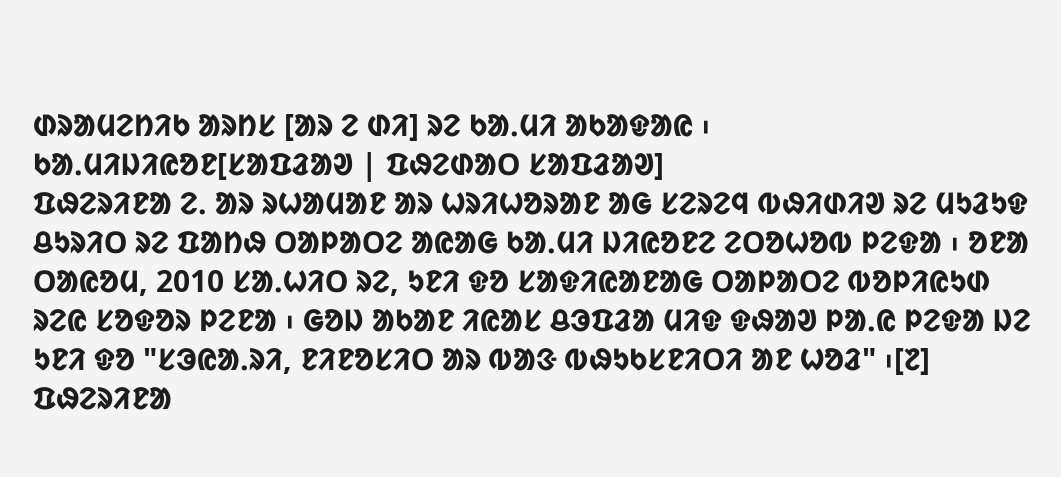ᱰᱨᱟᱢᱮᱴᱤᱠ ᱟᱨᱴᱥ [ᱟᱨ ᱮ ᱰᱤ] ᱨᱮ ᱠᱟᱹᱢᱤ ᱟᱠᱟᱫᱟᱭ ᱾
ᱠᱟᱹᱢᱤᱡᱤᱭᱚᱱ[ᱥᱟᱯᱲᱟᱣ | ᱯᱷᱮᱰᱟᱛ ᱥᱟᱯᱲᱟᱣ]
ᱯᱷᱮᱨᱤᱱᱟ ᱮᱹ ᱟᱨ ᱨᱦᱟᱢᱟᱱ ᱟᱨ ᱦᱨᱤᱦᱚᱨᱟᱱ ᱟᱜ ᱥᱮᱨᱮᱧ ᱵᱷᱤᱰᱤᱣ ᱨᱮ ᱢᱩᱲᱩᱫ ᱪᱩᱨᱤᱛ ᱨᱮ ᱯᱟᱴᱷ ᱛᱟᱞᱟᱛᱮ ᱟᱭᱟᱜ ᱠᱟᱹᱢᱤ ᱡᱤᱭᱚᱱᱮ ᱮᱛᱚᱦᱚᱵ ᱞᱮᱫᱟ ᱾ ᱚᱱᱟ ᱛᱟᱭᱚᱢ, 2010 ᱥᱟᱹᱦᱤᱛ ᱨᱮ, ᱩᱱᱤ ᱫᱚ ᱥᱟᱫᱤᱭᱟᱱᱟᱜ ᱛᱟᱞᱟᱛᱮ ᱵᱚᱞᱤᱭᱩᱰ ᱨᱮᱭ ᱥᱚᱫᱚᱨ ᱞᱮᱱᱟ ᱾ ᱜᱚᱡ ᱟᱠᱟᱱ ᱤᱭᱟᱥ ᱪᱳᱯᱲᱟ ᱢᱤᱫ ᱫᱷᱟᱣ ᱞᱟᱹᱭ ᱞᱮᱫᱟ ᱡᱮ ᱩᱱᱤ ᱫᱚ "ᱥᱳᱭᱟᱹᱨᱤ, ᱱᱤᱱᱚᱥᱤᱛ ᱟᱨ ᱵᱟᱝ ᱵᱷᱩᱠᱥᱱᱤᱛᱤ ᱟᱱ ᱦᱚᱲ" ᱾[᱗]
ᱯᱷᱮᱨᱤᱱᱟ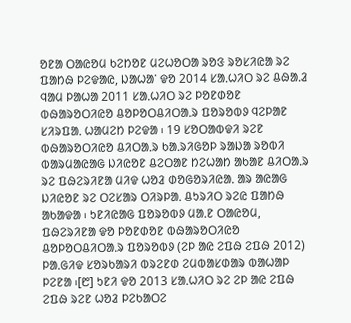ᱚᱱᱟ ᱛᱟᱭᱚᱢ ᱠᱮᱴᱚᱱ ᱢᱮᱦᱚᱛᱟ ᱨᱚᱝ ᱨᱚᱥᱤᱭᱟ ᱨᱮ ᱯᱟᱴᱷ ᱞᱮᱫᱟᱭ, ᱡᱟᱦᱟᱸ ᱫᱚ 2014 ᱥᱟᱹᱦᱤᱛ ᱨᱮ ᱪᱷᱟᱹᱲ ᱧᱟᱢ ᱞᱟᱦᱟ 2011 ᱥᱟᱹᱦᱤᱛ ᱨᱮ ᱞᱚᱱᱰᱚᱱ ᱵᱷᱟᱨᱚᱛᱤᱭᱚ ᱪᱚᱞᱚᱛᱪᱤᱛᱟᱹᱨ ᱯᱚᱨᱚᱵᱽ ᱧᱮᱞᱟᱱ ᱥᱤᱨᱯᱟᱹ ᱦᱟᱢᱮᱴ ᱞᱮᱫᱟ ᱾ 19 ᱥᱚᱛᱟᱵᱫᱤ ᱨᱮᱱ ᱵᱷᱟᱨᱚᱛᱤᱭᱚ ᱪᱤᱛᱟᱹᱨ ᱠᱟᱹᱨᱤᱜᱚᱞ ᱨᱟᱡᱟ ᱨᱚᱵᱤ ᱵᱟᱨᱢᱟᱭᱟᱜ ᱡᱤᱭᱚᱱ ᱪᱮᱛᱟᱱ ᱴᱮᱦᱟᱴ ᱟᱠᱟᱱ ᱪᱤᱛᱟᱹᱨ ᱨᱮ ᱯᱷᱮᱨᱤᱱᱟ ᱢᱤᱫ ᱦᱚᱲ ᱰᱚᱜᱚᱨᱤᱭᱟᱹ ᱟᱨ ᱟᱭᱟᱜ ᱡᱤᱭᱚᱱ ᱨᱮ ᱛᱮᱥᱟᱨ ᱛᱤᱨᱞᱟᱹ ᱪᱩᱨᱤᱛ ᱨᱮᱭ ᱯᱟᱴᱷ ᱟᱠᱟᱫᱟ ᱾ ᱩᱱᱤᱭᱟᱜ ᱯᱚᱨᱚᱵᱽ ᱢᱟᱹᱱ ᱛᱟᱭᱚᱢ, ᱯᱷᱮᱨᱤᱱᱟ ᱫᱚ ᱞᱚᱱᱰᱚᱱ ᱵᱷᱟᱨᱚᱛᱤᱭᱚ ᱪᱚᱞᱚᱛᱪᱤᱛᱟᱹᱨ ᱯᱚᱨᱚᱵᱽ (ᱮᱞ ᱟᱭ ᱮᱯᱷ ᱮᱯᱷ 2012) ᱞᱟᱹᱜᱤᱫ ᱥᱚᱨᱠᱟᱨᱤ ᱵᱨᱮᱱᱰ ᱮᱢᱵᱟᱥᱰᱟᱨ ᱵᱟᱦᱟᱞ ᱞᱮᱱᱟ ᱾[᱘] ᱩᱱᱤ ᱫᱚ 2013 ᱥᱟᱹᱦᱤᱛ ᱨᱮ ᱮᱞ ᱟᱭ ᱮᱯᱷ ᱮᱯᱷ ᱨᱮᱱ ᱦᱚᱲ ᱞᱮᱠᱟᱛᱮ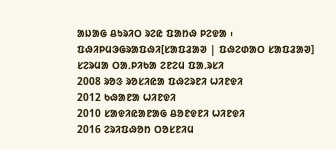ᱟᱡᱟᱜ ᱪᱩᱨᱤᱛ ᱨᱮᱭ ᱯᱟᱴᱷ ᱞᱮᱫᱟ ᱾
ᱯᱷᱤᱞᱢᱳᱜᱨᱟᱯᱷᱤ[ᱥᱟᱯᱲᱟᱣ | ᱯᱷᱮᱰᱟᱛ ᱥᱟᱯᱲᱟᱣ]
ᱥᱮᱨᱢᱟ ᱛᱟᱹᱞᱤᱠᱟ ᱮᱱᱮᱢ ᱯᱟᱹᱨᱥᱤ
2008 ᱨᱚᱝ ᱨᱚᱥᱤᱭᱟ ᱯᱷᱮᱨᱱᱤ ᱦᱤᱱᱫᱤ
2012 ᱠᱷᱟᱱᱟ ᱦᱤᱱᱫᱤ
2010 ᱥᱟᱫᱤᱭᱟᱱᱟᱜ ᱪᱚᱱᱫᱱᱤ ᱦᱤᱱᱫᱤ
2016 ᱮᱨᱤᱯᱷᱚᱴ ᱛᱚᱥᱱᱤᱢ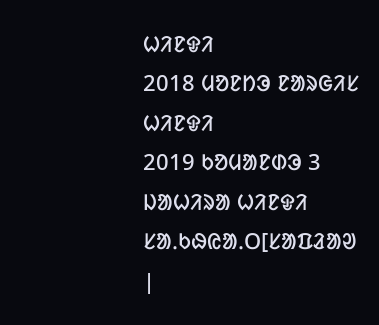ᱦᱤᱱᱫᱤ
2018 ᱢᱚᱱᱴᱳ ᱱᱟᱨᱜᱤᱥ ᱦᱤᱱᱫᱤ
2019 ᱠᱚᱢᱟᱱᱰᱳ 3 ᱡᱟᱦᱤᱨᱟ ᱦᱤᱱᱫᱤ
ᱥᱟᱹᱠᱷᱭᱟᱹᱛ[ᱥᱟᱯᱲᱟᱣ |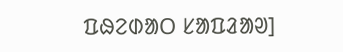ᱯᱷᱮᱰᱟᱛ ᱥᱟᱯᱲᱟᱣ]